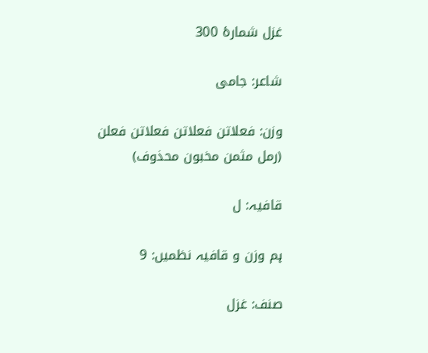غزل شمارهٔ 300

شاعر: جامی

وزن: فعلاتن فعلاتن فعلاتن فعلن (رمل مثمن مخبون محذوف)

قافیہ: ل

ہم وزن و قافیہ نظمیں: 9

صنف: غزل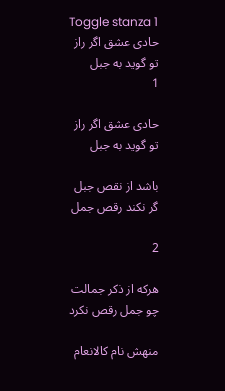Toggle stanza 1
حادی عشق اگر راز تو گوید به جبل
1

حادی عشق اگر راز تو گوید به جبل

باشد از نقص جبل گر نکند رقص جمل

2

هرکه از ذکر جمالت چو جمل رقص نکرد

منهش نام کالانعام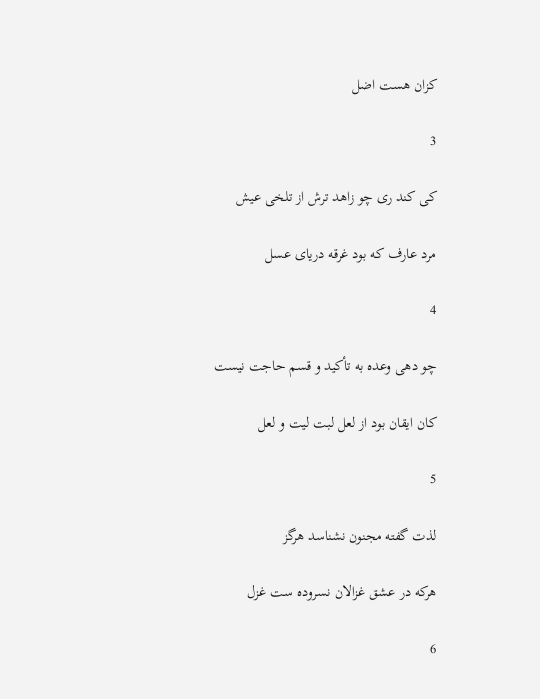کزان هست اضل

3

کی کند ری چو زاهد ترش از تلخی عیش

مرد عارف که بود غرقه دریای عسل

4

چو دهی وعده به تأکید و قسم حاجت نیست

کان ایقان بود از لعل لبت لیت و لعل

5

لذت گفته مجنون نشناسد هرگز

هرکه در عشق غزالان نسروده ست غزل

6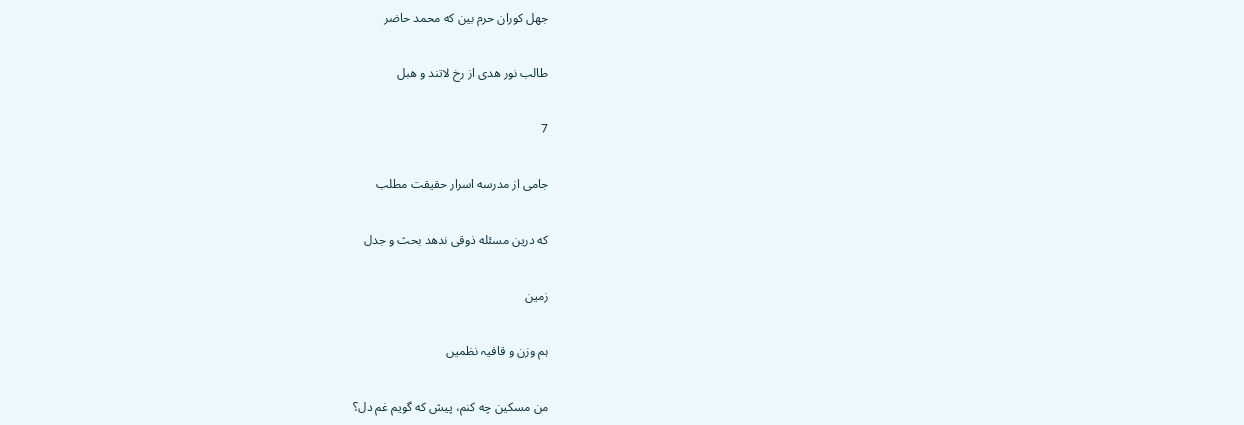جهل کوران حرم بین که محمد حاضر

طالب نور هدی از رخ لاتند و هبل

7

جامی از مدرسه اسرار حقیقت مطلب

که درین مسئله ذوقی ندهد بحث و جدل

زمین

ہم وزن و قافیہ نظمیں

من مسکین چه کنم، پیش که گویم غم دل؟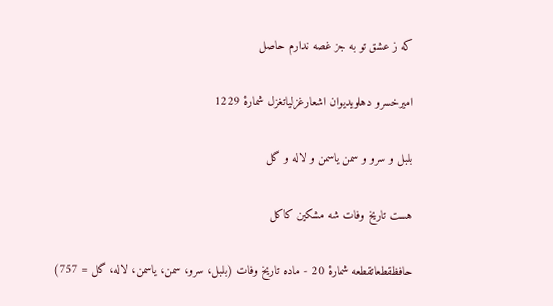که ز عشق تو به جز غصه ندارم حاصل

امیرخسرو دهلویدیوان اشعارغزلیاتغزل شمارهٔ 1229

بلبل و سرو و سمن یاسمن و لاله و گل

هست تاریخ وفات شه مشکین کاکل

حافظقطعاتقطعه شمارهٔ 20 - ماده تاریخ وفات (بلبل، سرو، سمن، یاسمن، لاله، گل = 757)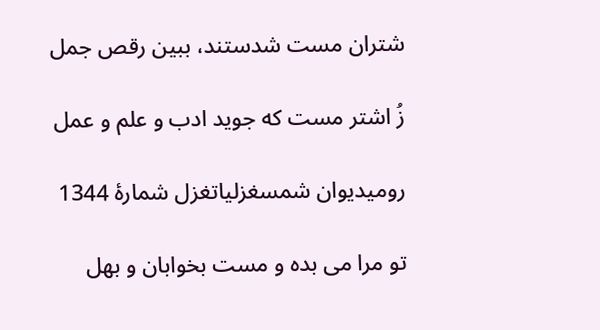شتران مست شدستند، ببین رقص جمل

زُ اشتر مست که جوید ادب و علم و عمل

رومیدیوان شمسغزلیاتغزل شمارهٔ 1344

تو مرا می بده و مست بخوابان و بهل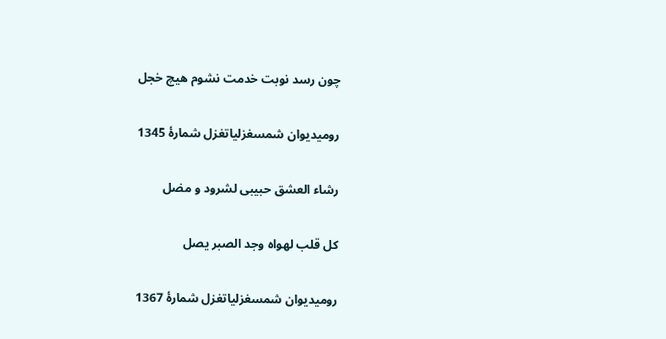چون رسد نوبت خدمت نشوم هیچ خجل

رومیدیوان شمسغزلیاتغزل شمارهٔ 1345

رشاء العشق حبیبی لشرود و مضل

کل قلب لهواه وجد الصبر یصل

رومیدیوان شمسغزلیاتغزل شمارهٔ 1367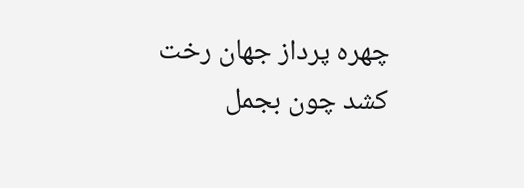چهره پرداز جهان رخت کشد چون بجمل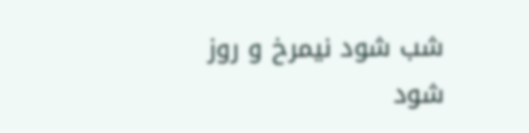شب شود نیمرخ و روز شود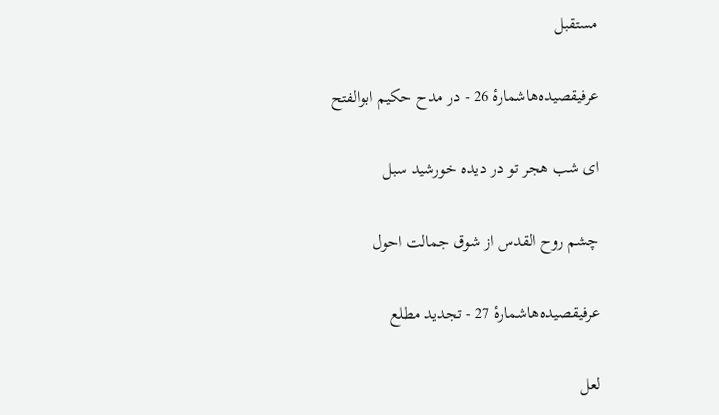مستقبل

عرفیقصیده‌هاشمارهٔ 26 - در مدح حکیم ابوالفتح

ای شب هجر تو در دیده خورشید سبل

چشم روح القدس از شوق جمالت احول

عرفیقصیده‌هاشمارهٔ 27 - تجدید مطلع

لعل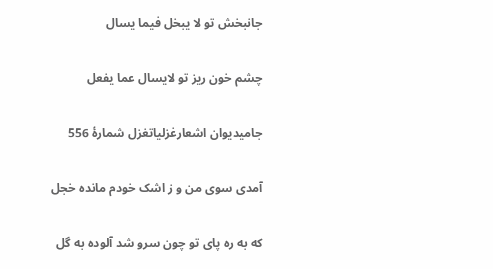جانبخش تو لا یبخل فیما یسال

چشم خون ریز تو لایسال عما یفعل

جامیدیوان اشعارغزلیاتغزل شمارهٔ 556

آمدی سوی من و ز اشک خودم مانده خجل

که به ره پای تو چون سرو شد آلوده به گل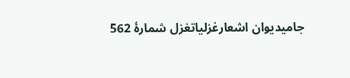جامیدیوان اشعارغزلیاتغزل شمارهٔ 562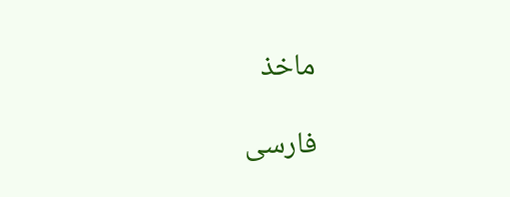ماخذ

فارسی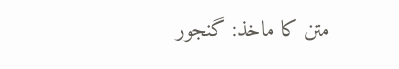متن کا ماخذ: گنجور